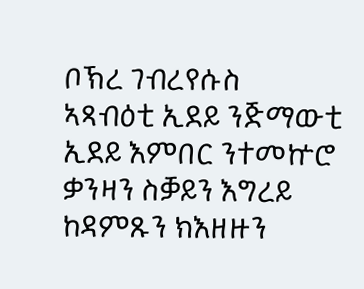ቦኽረ ገብረየሱስ
ኣጻብዕቲ ኢደይ ንጅማውቲ ኢደይ እምበር ንተመኵሮ ቃንዛን ስቓይን እግረይ ከዳምጹን ክእዘዙን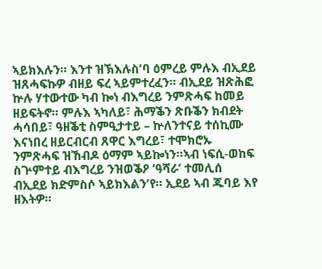ኣይክእሉን። እንተ ዝኽእሉስ’ባ ዕምረይ ምሉእ ብኢደይ ዝጸሓፍኩዎ ብዘይ ፍረ ኣይምተረፈን። ብኢደይ ዝጽሕፎ ኵሉ ሃተውተው ካብ ኰነ ብእግረይ ንምጽሓፍ ከመይ ዘይፍትኖ። ምሉእ ኣካለይ፣ ሕማቕን ጽቡቕን ክብደት ሓሳበይ፣ ዓዘቕቲ ስምዒታተይ – ኵለንተናይ ተሰኪሙ እናነበረ ዘይርብርብ ጸዋር እግረይ፣ ተሞክሮኡ ንምጽሓፍ ዝኸብዶ ዕማም ኣይኰነን።ኣብ ነፍሲ-ወከፍ ስጕምተይ ብእግረይ ንዝወቕዖ ‘ዓሻራ’ ተመሊሰ ብኢደይ ክድምስሶ ኣይክእልን’የ። ኢደይ ኣብ ጁባይ እየ ዘእትዎ።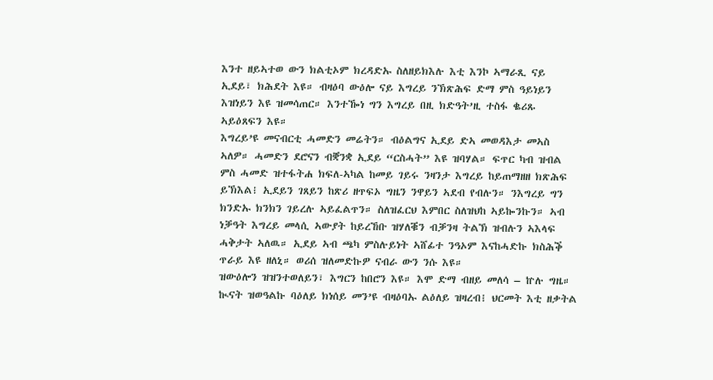እንተ ዘይኣተወ ውን ክልቲኦም ክረዳድኡ ስለዘይክእሉ እቲ እንኮ ኣማራጺ ናይ ኢደይ፣ ክሕደት እዩ። ብዛዕባ ውዕሎ ናይ እግረይ ንኽጽሕፍ ድማ ምስ ዓይነይን እዝነይን እዩ ዝመሳጠር። እንተዀነ ግን እግረይ በዚ ክድዓት’ዚ ተስፋ ቈሪጹ ኣይዕጸፍን እዩ።
እግረይ’ዩ መናብርቲ ሓመድን መሬትን። ብዕልግና ኢደይ ድኣ መወዳእታ መኣስ ኣለዎ። ሓመድን ደሮናን ብቛንቋ ኢደይ “ርስሓት” እዩ ዝባሃል። ፍጥር ካብ ዝብል ምስ ሓመድ ዝተፋትሐ ክፍለ-ኣካል ከመይ ገይሩ ንዛንታ እግረይ ከይጠማዘዘ ክጽሕፍ ይኽእል፧ ኢደይን ገጸይን ከጽሪ ዘጥፍኦ ግዜን ንዋይን ኣደብ የብሉን። ንእግረይ ግን ክንድኡ ክንክን ገይረሉ ኣይፈልጥን። ስለዝፈርህ እምበር ስለዝህከ ኣይኰንኩን። ኣብ ነቓዓት እግረይ መላሲ ኣውያት ከይረኸቡ ዝሃለቑን ብቓንዛ ትልኽ ዝብሉን ኣእላፍ ሓቅታት ኣለዉ። ኢደይ ኣብ ጫካ ምስሉይነት ኣሸፊተ ንዓኦም እናከሓድኩ ክስሕቕ ጥራይ እዩ ዘለኒ። ወሪሰ ዝለመድኩዎ ናብራ ውን ንሱ እዩ።
ዝውዕሎን ዝዝንተወለይን፣ እግርን ከበሮን እዩ። እሞ ድማ ብዘይ መለሳ – ኵሉ ግዜ። ኲናት ዝወዓልኩ ባዕለይ ክነሰይ መን’ዩ ብዛዕባኡ ልዕለይ ዝዛረብ፧ ህርመት እቲ ዘቃትል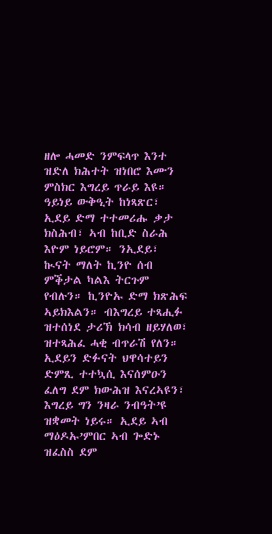ዘሎ ሓመድ ንምፍላጥ እንተ ዝድለ ክሕተት ዝነበሮ እሙን ምስክር እግረይ ጥራይ እዩ። ዓይነይ ውቅዒት ከነጻጽር፣ ኢደይ ድማ ተተመሪሑ ቃታ ክስሕብ፣ ኣብ ከቢድ ስራሕ እዮም ነይሮም። ንኢደይ፣ ኲናት ማለት ኪንዮ ሰብ ምቕታል ካልእ ትርጉም የብሉን። ኪንዮኡ ድማ ክጽሕፍ ኣይክእልን። ብእግረይ ተጻሒፉ ዝተሰነደ ታሪኽ ክሳብ ዘይሃለወ፣ ዝተጻሕፈ ሓቂ ብጥራሽ የለን።
ኢደይን ድፉናት ህዋሳተይን ድምጺ ተተኳሲ እናሰምዑን ፈለግ ደም ክውሕዝ እናረኣዩን፣ እግረይ ግን ንዛራ ንብዓት’ዩ ዝቋመት ነይሩ። ኢደይ ኣብ ማዕዶኡ’ምበር ኣብ ጐድኑ ዝፈስስ ደም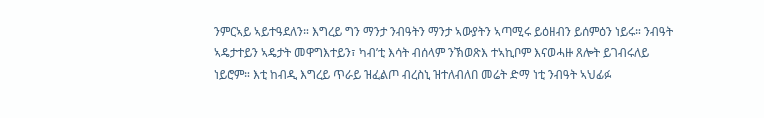ንምርኣይ ኣይተዓደለን። እግረይ ግን ማንታ ንብዓትን ማንታ ኣውያትን ኣጣሚሩ ይዕዘብን ይሰምዕን ነይሩ። ንብዓት ኣዴታተይን ኣዴታት መዋግእተይን፣ ካብ’ቲ እሳት ብሰላም ንኽወጽእ ተኣኪቦም እናወሓዙ ጸሎት ይገብሩለይ ነይሮም። እቲ ከብዲ እግረይ ጥራይ ዝፈልጦ ብረስኒ ዝተለብለበ መሬት ድማ ነቲ ንብዓት ኣህፊፉ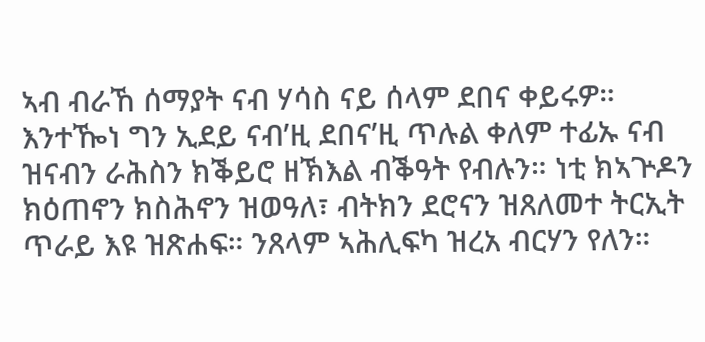ኣብ ብራኸ ሰማያት ናብ ሃሳስ ናይ ሰላም ደበና ቀይሩዎ። እንተዀነ ግን ኢደይ ናብ’ዚ ደበና’ዚ ጥሉል ቀለም ተፊኡ ናብ ዝናብን ራሕስን ክቕይሮ ዘኽእል ብቕዓት የብሉን። ነቲ ክኣጕዶን ክዕጠኖን ክስሕኖን ዝወዓለ፣ ብትክን ደሮናን ዝጸለመተ ትርኢት ጥራይ እዩ ዝጽሐፍ። ንጸላም ኣሕሊፍካ ዝረአ ብርሃን የለን።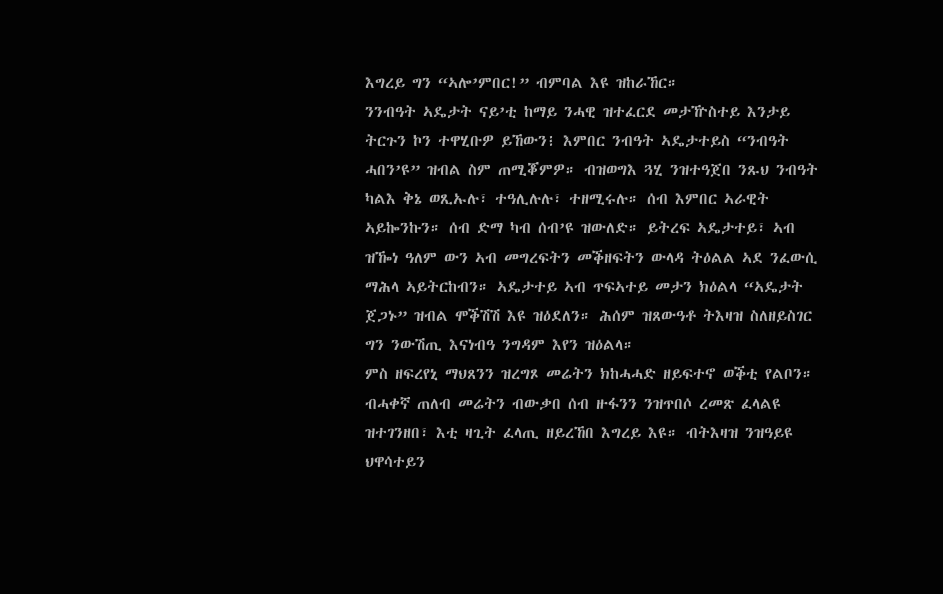እግረይ ግን “ኣሎ’ምበር!” ብምባል እዩ ዝከራኸር።
ንንብዓት ኣዴታት ናይ’ቲ ከማይ ንሓዊ ዝተፈርደ መታዅስተይ እንታይ ትርጉን ኮን ተዋሂቡዎ ይኸውን፧ እምበር ንብዓት ኣዴታተይስ “ንብዓት ሓበን’ዩ” ዝብል ስም ጠሚቖምዎ። ብዝወግእ ጓሂ ንዝተዓጀበ ንጹህ ንብዓት ካልእ ቅኔ ወጺኡሉ፣ ተዓሊሉሉ፣ ተዘሚሩሉ። ሰብ እምበር ኣራዊት ኣይኰንኩን። ሰብ ድማ ካብ ሰብ’ዩ ዝውለድ። ይትረፍ ኣዴታተይ፣ ኣብ ዝዀነ ዓለም ውን ኣብ መግረፍትን መቕዘፍትን ውላዳ ትዕልል ኣደ ንፈውሲ ማሕላ ኣይትርከብን። ኣዴታተይ ኣብ ጥፍኣተይ መታን ክዕልላ “ኣዴታት ጀጋኑ” ዝብል ሞቕሽሽ እዩ ዝዕደለን። ሕሰም ዝጸውዓቶ ትእዛዝ ስለዘይስገር ግን ንውሽጢ እናነብዓ ንግዳም እየን ዝዕልላ።
ምስ ዘፍረየኒ ማህጸንን ዝረግጾ መሬትን ክከሓሓድ ዘይፍተኖ ወቕቲ የልቦን። ብሓቀኛ ጠለብ መሬትን ብውቃበ ሰብ ዙፋንን ንዝጥበሶ ረመጽ ፈላልዩ ዝተገንዘበ፣ እቲ ዛጊት ፈላጢ ዘይረኸበ እግረይ እዩ። ብትእዛዝ ንዝዓይዩ ህዋሳተይን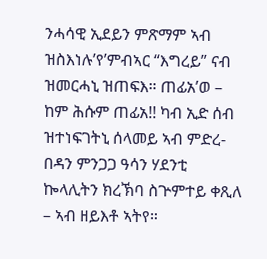ንሓሳዊ ኢደይን ምጽማም ኣብ ዝስእነሉ’የ’ምብኣር “እግረይ” ናብ ዝመርሓኒ ዝጠፍእ። ጠፊአ’ወ – ከም ሕሱም ጠፊአ!! ካብ ኢድ ሰብ ዝተነፍገትኒ ሰላመይ ኣብ ምድረ-በዳን ምንጋጋ ዓሳን ሃደንቲ ኰላሊትን ክረኽባ ስጕምተይ ቀጺለ – ኣብ ዘይእቶ ኣትየ።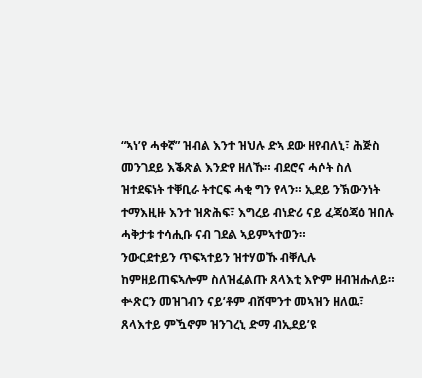“ኣነ’የ ሓቀኛ” ዝብል እንተ ዝህሉ ድኣ ደው ዘየብለኒ፣ ሕጅስ መንገደይ እቕጽል እንድየ ዘለኹ። ብደሮና ሓሶት ስለ ዝተደፍነት ተቐቢራ ትተርፍ ሓቂ ግን የላን። ኢደይ ንኽውንነት ተማእዚዙ እንተ ዝጽሕፍ፣ እግረይ ብነድሪ ናይ ፈጃዕጃዕ ዝበሉ ሓቅታቱ ተሳሒቡ ናብ ገደል ኣይምኣተወን።
ንውርደተይን ጥፍኣተይን ዝተሃወኹ ብቐሊሉ ከምዘይጠፍኣሎም ስለዝፈልጡ ጸላእቲ እዮም ዘብዝሑለይ። ቍጽርን መዝገብን ናይ’ቶም ብሸሞንተ መኣዝን ዘለዉ፣ ጸላእተይ ምዃኖም ዝንገረኒ ድማ ብኢደይ’ዩ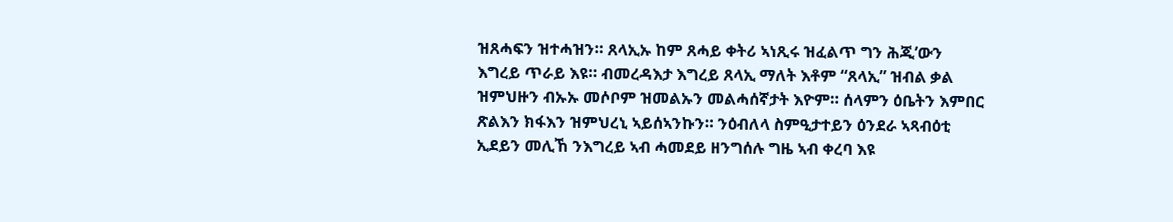ዝጸሓፍን ዝተሓዝን። ጸላኢኡ ከም ጸሓይ ቀትሪ ኣነጺሩ ዝፈልጥ ግን ሕጂ’ውን እግረይ ጥራይ እዩ። ብመረዳእታ እግረይ ጸላኢ ማለት እቶም “ጸላኢ” ዝብል ቃል ዝምህዙን ብኡኡ መሶቦም ዝመልኡን መልሓሰኛታት እዮም። ሰላምን ዕቤትን እምበር ጽልእን ክፋእን ዝምህረኒ ኣይሰኣንኩን። ንዕብለላ ስምዒታተይን ዕንደራ ኣጻብዕቲ ኢደይን መሊኸ ንእግረይ ኣብ ሓመደይ ዘንግሰሉ ግዜ ኣብ ቀረባ እዩ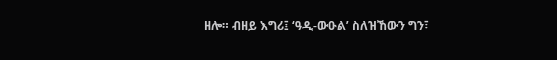ዘሎ። ብዘይ እግሪ፤ ‘ዓዲ-ውዑል’ ስለዝኸውን ግን፣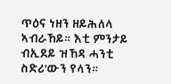ጥዕና ነዘን ዘይሕለላ ኣብራኸይ። እቲ ምንታይ ብኢደይ ዝኸዳ ሓንቲ ስድሪ’ውን የላን።